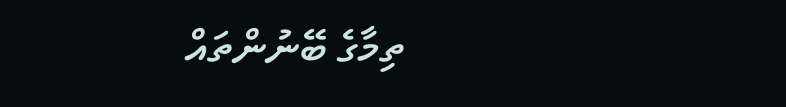ތިމާގެ ބޭނުންތައް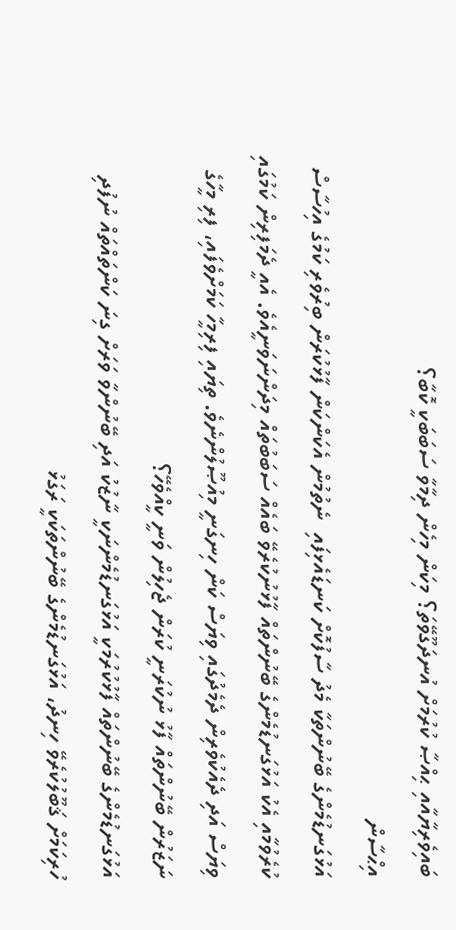ބައިވެރިޔާއާއި ޙިއްޞާ ކުރުމަށް އުނދަގޫވޭތަ؟ މިކަން މިހެން ދިމާވާ ސަބަބަކީ ކޮބާ؟
އިޙްސާން
އަޅުގަނޑުމެންގެ ބޭނުންތަކާ މެދު ސާފުކޮށް ކަނޑައެޅިފައި  ނެތުމުން އެކަންކަން ފާޅުކުރަން ބިރުވެރި ކަމުގެ އިހުސާސް ކުރެވުމާއި އެކު އަޅުގަނޑުމެންގެ ބޭނުންތައް ފާޅުނުކުރެވޭ ބައެއް ސަބަބުތައް މިދަންނަވަނީއެވެ. އެއީ ދެމަފިރިން ކަމުގައި ވިޔަސް އަދި ދެއެކުވެރިން ދެމެދުގައި ވިޔަސް ކަން ހިނގަނީ މިއުޞޫލުންނެވެ. ތިޔައި ފިރިމީހާ ކަމަށްވެފައި، ފިރި މީހާގެ ނަޒަރުން ބޭނުންތައް ފާޅު ނުކުރަނީ ކުރަން ޖެހިލުން ވަނީ ކީއްވެހޭ؟
އަޅުގަނޑުމެންގެ ބޭނުންތައް ފާޅުކުރުމަކީ އަޅުގަނޑުމެންނަކީ ނާޒުކު އަދި ބޭނުންވާ ވަރަށް ގިނަ ކަންތައްތައް ނުފުދި ހުރިކަމަށް ޤަބޫލުކުރެވޭ ހިނދު، އަޅުގަނޑުމެންގެ ބޭނުންތަކަކީ ރަގަޅު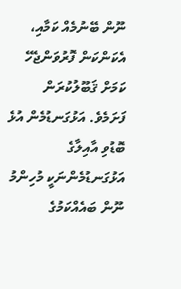ނޫން ބޭނުމެއް ކަމާއި،  އެކަންކަން ފޮރުވަންޖެހޭ ކަމަށް ޤަބޫލުކުރަން ފަށަމެވެ. އަޅުގަނޑުމެން އުޅެ ބޮޑުވި އާއިލާގެ އަޅުގަނޑުމެންނަކީ މުހިންމު ނޫން ބައެއްކަމުގެ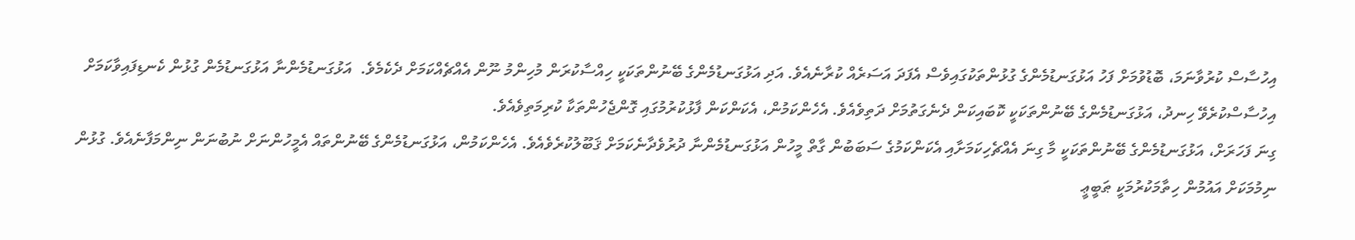އިހުސާސް ކުރުވާނަމަ، ބޮޑުވުމަށް ފަހު އަޅުގަނޑުމެންގެ ގުޅުންތަކުގައިވެސް އެފަދަ އަސަރެއް ކުރާނެއެވެ. އަދި އަޅުގަނޑުމެންގެ ބޭނުންތަކަކީ ހިއްސާކުރަން މުހިންމު ނޫން އެއްޗެއްކަމަށް ދެކެމެވެ.  އަޅުގަނޑުމެންނާ އަޅުގަނޑުމެން ގުޅުން ކެނޑިފައިވާކަމަށް އިހުސާސްކުރެވޭ ހިނދު، އަޅުގަނޑުމެންގެ ބޭނުންތަކަކީ ކޮބައިކަން ދެނެގަތުމަށް ދަތިވެއެވެ. އެހެންކަމުން، އެކަންކަން ފާޅުކުރުމުގައި ގޮންޖެހުންތަކާ ކުރިމަތިވެއެވެ.
ގިނަ ފަހަރަށް، އަޅުގަނޑުމެންގެ ބޭނުންތަކަކީ މާ ގިނަ އެއްޗެހިކަމަށާއި އެކަންކަމުގެ ސަބަބުން ގާތް މީހުން އަޅުގަނޑުމެންނާ ދުރުވެދާނެކަމަށް ޤަބޫލުކުރެވެއެވެ. އެހެންކަމުން، އަޅުގަނޑުމެންގެ ބޭނުންތައް އެމީހުންނަށް ނުބުނަން ނިންމަފާނެއެވެ. ގުޅުން ނިމުމަކަށް އައުމުން ހިތާމަކުރުމަކީ ޠަބީޢީ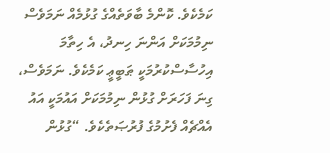ކަމެކެވެ. ކޮންމެ ބާވަތެއްގެ ގުޅުމެއް ނަމަވެސް ނިމުމަކަށް އަންނަ ހިނދު، އެ ހިތާމަ އިހުސާސްކުރުމަކީ ޠަބީޢީ ކަމެކެވެ. ނަމަވެސް، ގިނަ ފަހަރަށް ގުޅުން ނިމުމަކަށް އައުމަކީ އައު އެއްޗެއް ފެށުމުގެ ފުރުޞަތެކެވެ. “ގުޅުން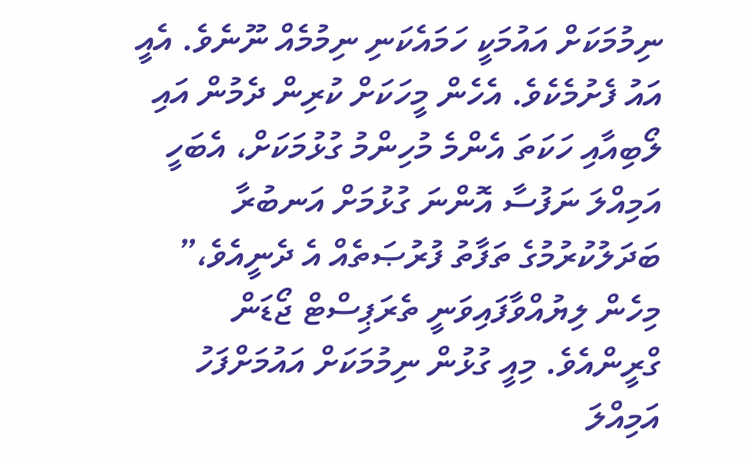ނިމުމަކަށް އައުމަކީ ހަމައެކަނި ނިމުމެއް ނޫނެވެ. އެއީ އައު ފެށުމެކެވެ. އެހެން މީހަކަށް ކުރިން ދެމުން އައި ލޯބިއާއި ހަކަތަ އެންމެ މުހިންމު ގުޅުމަކަށް، އެބަހީ އަމިއްލަ ނަފުސާ އޮންނަ ގުޅުމަށް އަނބުރާ ބަދަލުކުރުމުގެ ތަފާތު ފުރުޞަތެއް އެ ދެނީއެވެ،” މިހެން ލިޔުއްވާފައިވަނީ ތެރަޕިސްޓް ޖޯޑަން ގްރީންއެވެ. މިއީ ގުޅުން ނިމުމަކަށް އައުމަށްފަހު އަމިއްލަ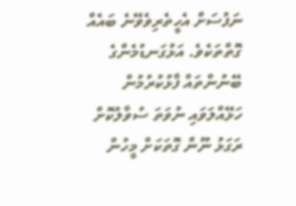ނަފުސަށް އެހީތެރިވެވޭނެ ބައެއް ގޮތްތަކެވެ. އަޅުގަނޑުމެންގެ ބޭނުންތައް ފާޅުކުރުމުން ހަޅޭއްލަވައި ނުވަތަ ސުވާލުކޮށް ރަގަޅު ނޫން ގޮތަކަށް މީހުން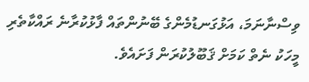ވިސްނާނަމަ، އަޅުގަނޑުމެންގެ ބޭނުންތައް ފާޅުކުރާނެ ރައްކާތެރި މީހަކު ނެތް ކަމަށް ޤަބޫލުކުރަން ފަށައެވެ.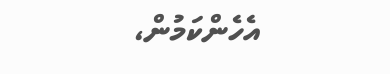އެހެންކަމުން،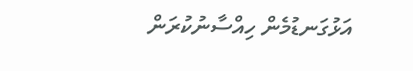އަޅުގަނޑުމެން ހިއްސާނުކުރަން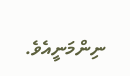ނިންމަނީއެވެ.